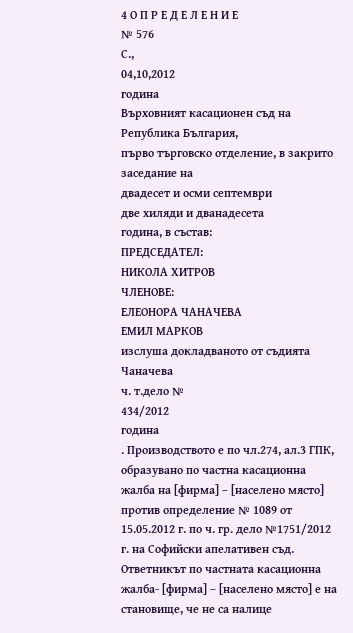4 О П Р Е Д Е Л Е Н И Е
№ 576
С.,
04,10,2012
година
Върховният касационен съд на Република България,
първо търговско отделение, в закрито заседание на
двадесет и осми септември
две хиляди и дванадесета
година, в състав:
ПРЕДСЕДАТЕЛ:
НИКОЛА ХИТРОВ
ЧЛЕНОВЕ:
ЕЛЕОНОРА ЧАНАЧЕВА
ЕМИЛ МАРКОВ
изслуша докладваното от съдията Чаначева
ч. т.дело №
434/2012
година
. Производството е по чл.274, ал.3 ГПК, образувано по частна касационна жалба на [фирма] – [населено място] против определение № 1089 от 15.05.2012 г. по ч. гр. дело №1751/2012 г. на Софийски апелативен съд.
Ответникът по частната касационна жалба- [фирма] – [населено място] е на становище, че не са налице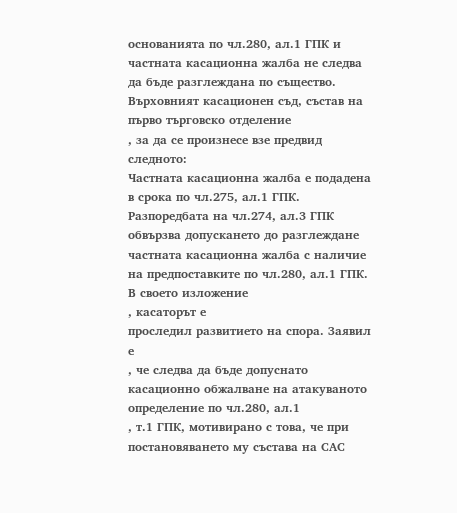основанията по чл.280, ал.1 ГПК и частната касационна жалба не следва да бъде разглеждана по същество.
Върховният касационен съд, състав на първо търговско отделение
, за да се произнесе взе предвид следното:
Частната касационна жалба е подадена в срока по чл.275, ал.1 ГПК.
Разпоредбата на чл.274, ал.3 ГПК обвързва допускането до разглеждане частната касационна жалба с наличие на предпоставките по чл.280, ал.1 ГПК. В своето изложение
, касаторът е
проследил развитието на спора. Заявил е
, че следва да бъде допуснато касационно обжалване на атакуваното определение по чл.280, ал.1
, т.1 ГПК, мотивирано с това, че при постановяването му състава на САС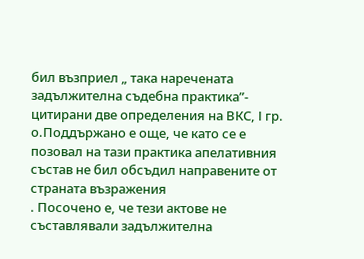бил възприел „ така наречената задължителна съдебна практика”- цитирани две определения на ВКС, І гр. о.Поддържано е още, че като се е позовал на тази практика апелативния състав не бил обсъдил направените от страната възражения
. Посочено е, че тези актове не съставлявали задължителна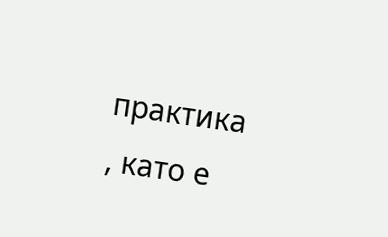практика
, като е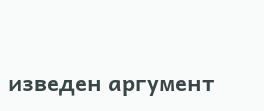изведен аргумент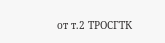от т.2 ТРОСГТК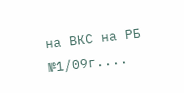на ВКС на РБ №1/09г....